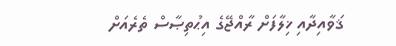ޤަވާއިދާއި ޚިލާފަށް ރާއްޖޭގެ އިޙުތިޞާސް ތެރެއަށް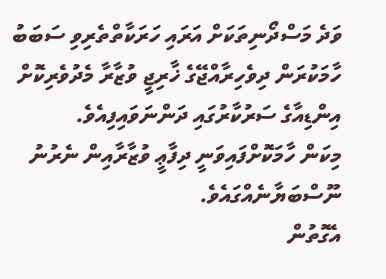ވަދެ މަސްދޯނިތަކަށް އަރައި ހަރަކާތްތެރިވި ސަބަބު ހާމަކުރަން ދިވެހިރާއްޖޭގެ ޚާރިޖީ ވުޒާރާ މެދުވެރިކޮށް އިންޑިއާގެ ސަރުކާރުގައި ދަންނަވައިފިއެވެ.
މިކަން ހާމަކޮށްފައިވަނީ ދިފާޢީ ވުޒާރާއިން ނެރުނު ނޫސްބަޔާނެއްގައެވެ.
އެގޮތުން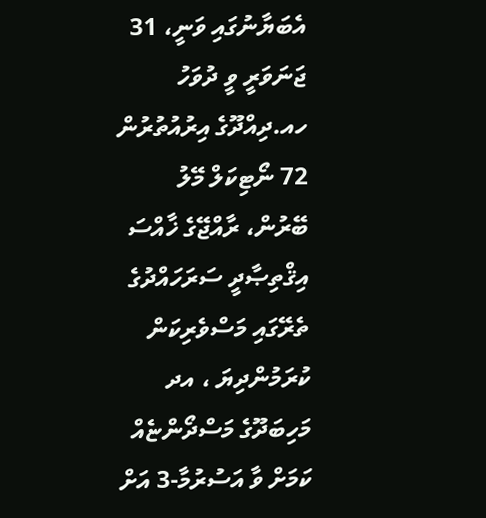އެބަޔާނުގައި ވަނީ، 31 ޖަނަވަރީ ވީ ދުވަހު ހއ.ދިއްދޫގެ އިރުއުތުރުން 72 ނޯޓިކަލް މޭލު ބޭރުން، ރާއްޖޭގެ ޚާއްސަ އިޤްތިޞާދީ ސަރަހައްދުގެ ތެރޭގައި މަސްވެރިކަން ކުރަމުންދިޔަ ، އދ މަހިބަދޫގެ މަސްދޯންޏެއް ކަމަށް ވާ އަސުރުމާ-3 އަށް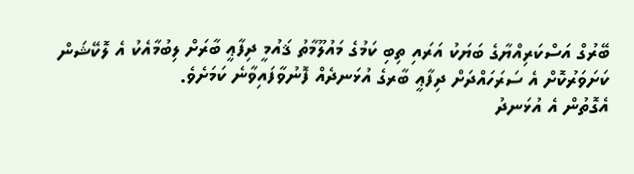ބޭރުގް އަސްކަރިއްޔާގެ ބަޔަކު އަރައި ތިބި ކަމުގެ މައުލޫމާތު ޤައުމީ ދިފާޢީ ބާރަށް ލިބުމާއެކު އެ ލޮކޭޝަން ކަށަވަރުކޮށް އެ ސަރަހައްދަށް ދިފާޢީ ބާރގެ އުޅަނދެއް ފޮނުވާފައިވާނެ ކަމަށެވެ.
އެގޮތުން އެ އުޅަނދު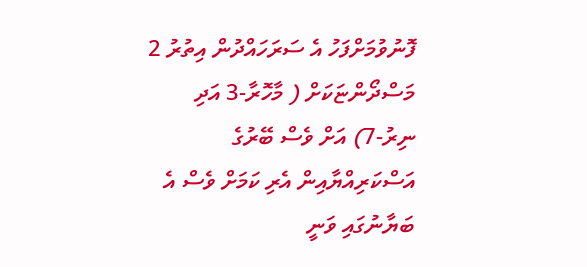ފޮނުވުމަށްފަހު އެ ސަރަހައްދުން އިތުރު 2 މަސްދޯންޏަކަށް ( މާހޮރާ-3 އަދި ނިރު-7) އަށް ވެސް ބޭރުގެ އަސްކަރިއްޔާއިން އެރި ކަމަށް ވެސް އެ ބަޔާނުގައި ވަނީ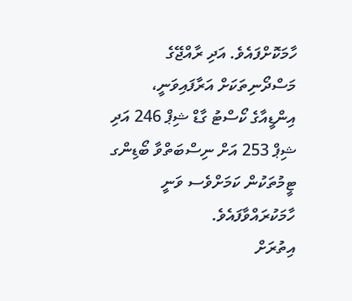ހާމަކޮށްފައެވެ. އަދި ރާއްޖޭގެ މަސްދޯނިތަކަށް އަރާފައިވަނީ، އިންޑީއާގެ ކޯސްޓު ގާޑް ޝިޕް 246 އަދި ޝިޕް 253 އަށް ނިސްބަތްވާ ބޯޑިންގ ޓީމުތަކުން ކަމަށްވެސ ވަނީ ހާމަކުރައްވާފައެވެ.
އިތުރަށް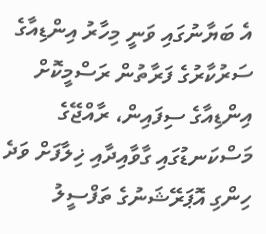އެ ބަޔާނުގައި ވަނީ މިހާރު އިންޑިއާގެ ސަރުކާރުގެ ފަރާތުން ރަސްމީކޮށް އިންޑިއާގެ ސިފައިން، ރާއްޖޭގެ މަސްކަނޑުގައި ގާވާއިދާއި ޚިލާފަށް ވަދެ ހިންގި އޮޕަރޭޝަނުގެ ތަފްސީލު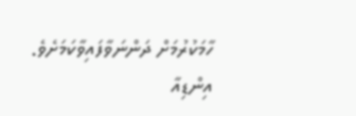ހާމަކުރުމަށް ދަންނަވާފައިވާކަމަށެވެ.
އިންޑިއާ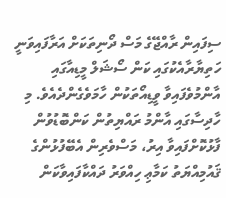ސިފައިން ރާއްޖޭގެ މަސް ދޯނިތަކަށް އަރާފައިވަނީ ހަތިޔާރާއެކުގައި ކަން ސޯޝަލް މީޑިއާގައި އާންމުވެފައިވާ ވީޑިއޯތަކުން ހާމަވެގެންދެއެވެ. މި ހާދިސާގައި އާންމު ރައްޔިތުން ކަންބޮޑުވުން ފާޅުކޮށްފައިވާ އިރު، މަސްވެރިން އެބޭފުޅުންގެ ޤައުމިއްޔަތު ކަމާޢި ހިއްވަރު ދައްކާފައިވާކަން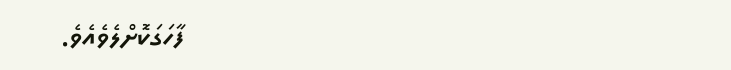ފާހަގަކޮށްލެވެއެވެ.